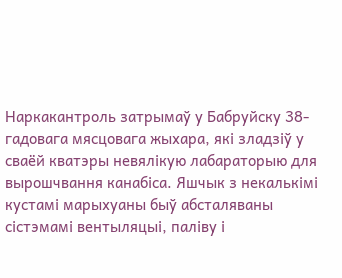Наркакантроль затрымаў у Бабруйску 38-гадовага мясцовага жыхара, які зладзіў у сваёй кватэры невялікую лабараторыю для вырошчвання канабіса. Яшчык з некалькімі кустамі марыхуаны быў абсталяваны сістэмамі вентыляцыі, паліву і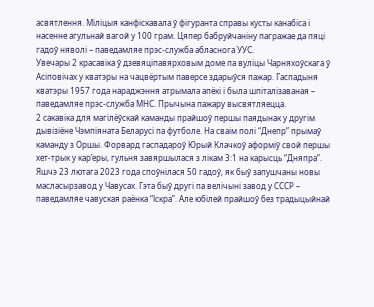асвятлення. Міліцыя канфіскавала ў фігуранта справы кусты канабіса і насенне агульнай вагой у 100 грам. Цяпер бабруйчаніну пагражае да пяці гадоў няволі – паведамляе прэс-служба абласнога УУС.
Увечары 2 красавіка ў дзевяціпавярховым доме па вуліцы Чарняхоўскага ў Асіповічах у кватэры на чацвёртым паверсе здарыўся пажар. Гаспадыня кватэры 1957 года нараджэння атрымала апёкі і была шпіталізаваная – паведамляе прэс-служба МНС. Прычына пажару высвятляецца.
2 сакавіка для магілёўскай каманды прайшоў першы паядынак у другім дывізіёне Чэмпіяната Беларусі па футболе. На сваім полі “Днепр” прымаў каманду з Оршы. Форвард гаспадароў Юрый Клачкоў аформіў свой першы хет-трык у кар’еры, гульня завяршылася з лікам 3:1 на карысць “Дняпра”.
Яшчэ 23 лютага 2023 года споўнілася 50 гадоў, як быў запушчаны новы масласырзавод у Чавусах. Гэта быў другі па велічыні завод у СССР – паведамляе чавуская раёнка “Іскра”. Але юбілей прайшоў без традыцыйнай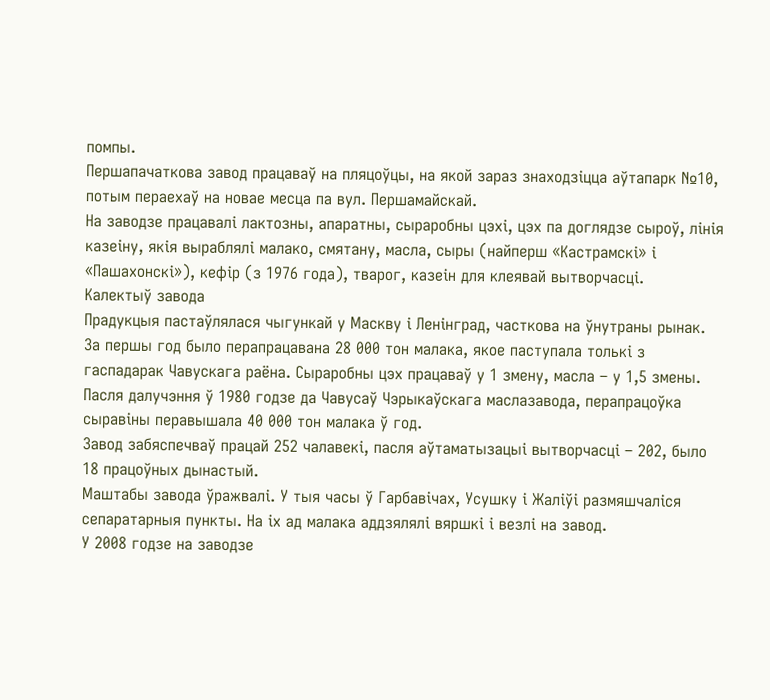помпы.
Першапачаткова завод працаваў на пляцоўцы, на якой зараз знаходзіцца аўтапарк №10, потым пераехаў на новае месца па вул. Першамайскай.
На заводзе працавалі лактозны, апаратны, сыраробны цэхі, цэх па доглядзе сыроў, лінія казеіну, якія выраблялі малако, смятану, масла, сыры (найперш «Кастрамскі» і «Пашахонскі»), кефір (з 1976 года), тварог, казеін для клеявай вытворчасці.
Калектыў завода
Прадукцыя пастаўлялася чыгункай у Маскву і Ленінград, часткова на ўнутраны рынак.
За першы год было перапрацавана 28 000 тон малака, якое паступала толькі з гаспадарак Чавускага раёна. Сыраробны цэх працаваў у 1 змену, масла – у 1,5 змены.
Пасля далучэння ў 1980 годзе да Чавусаў Чэрыкаўскага маслазавода, перапрацоўка сыравіны перавышала 40 000 тон малака ў год.
Завод забяспечваў працай 252 чалавекі, пасля аўтаматызацыі вытворчасці – 202, было 18 працоўных дынастый.
Маштабы завода ўражвалі. У тыя часы ў Гарбавічах, Усушку і Жаліўі размяшчаліся сепаратарныя пункты. На іх ад малака аддзялялі вяршкі і везлі на завод.
У 2008 годзе на заводзе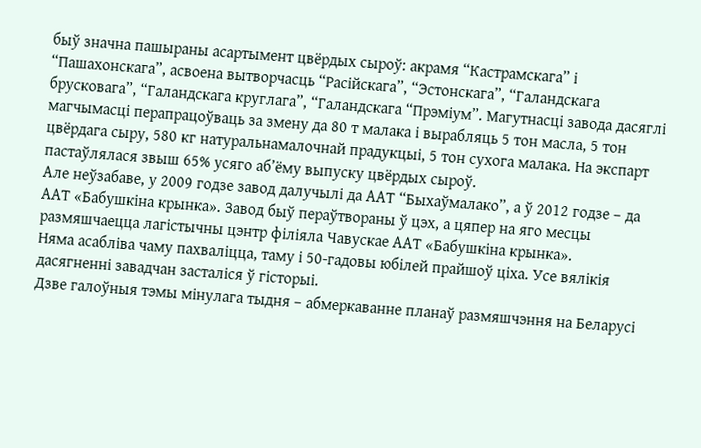быў значна пашыраны асартымент цвёрдых сыроў: акрамя “Кастрамскага” і “Пашахонскага”, асвоена вытворчасць “Расійскага”, “Эстонскага”, “Галандскага брусковага”, “Галандскага круглага”, “Галандскага “Прэміум”. Магутнасці завода дасяглі магчымасці перапрацоўваць за змену да 80 т малака і вырабляць 5 тон масла, 5 тон цвёрдага сыру, 580 кг натуральнамалочнай прадукцыі, 5 тон сухога малака. На экспарт пастаўлялася звыш 65% усяго аб’ёму выпуску цвёрдых сыроў.
Але неўзабаве, у 2009 годзе завод далучылі да ААТ “Быхаўмалако”, а ў 2012 годзе – да ААТ «Бабушкіна крынка». Завод быў пераўтвораны ў цэх, а цяпер на яго месцы размяшчаецца лагістычны цэнтр філіяла Чавускае ААТ «Бабушкіна крынка».
Няма асабліва чаму пахваліцца, таму і 50-гадовы юбілей прайшоў ціха. Усе вялікія дасягненні завадчан засталіся ў гісторыі.
Дзве галоўныя тэмы мінулага тыдня – абмеркаванне планаў размяшчэння на Беларусі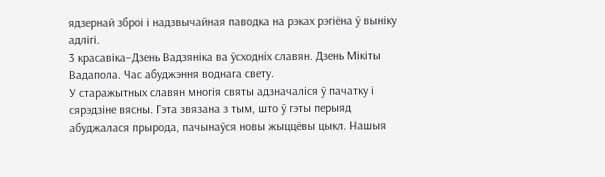ядзернай зброі і надзвычайная паводка на рэках рэгіёна ў выніку адлігі.
3 красавіка–Дзень Вадзяніка ва ўсходніх славян. Дзень Мікіты Вадапола. Час абуджэння воднага свету.
У старажытных славян многія святы адзначаліся ў пачатку і сярэдзіне вясны. Гэта звязана з тым, што ў гэты перыяд абуджалася прырода, пачынаўся новы жыццёвы цыкл. Нашыя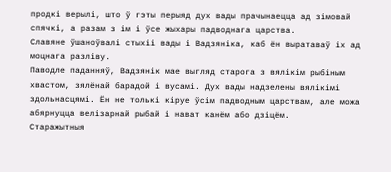продкі верылі, што ў гэты перыяд дух вады прачынаецца ад зімовай спячкі, а разам з ім і ўсе жыхары падводнага царства.
Славяне ўшаноўвалі стыхіі вады і Вадзяніка, каб ён выратаваў іх ад моцнага разліву.
Паводле паданняў, Вадзянік мае выгляд старога з вялікім рыбіным хвастом, зялёнай барадой і вусамі. Дух вады надзелены вялікімі здольнасцямі. Ён не толькі кіруе ўсім падводным царствам, але можа абярнуцца велізарнай рыбай і нават канём або дзіцём.
Старажытныя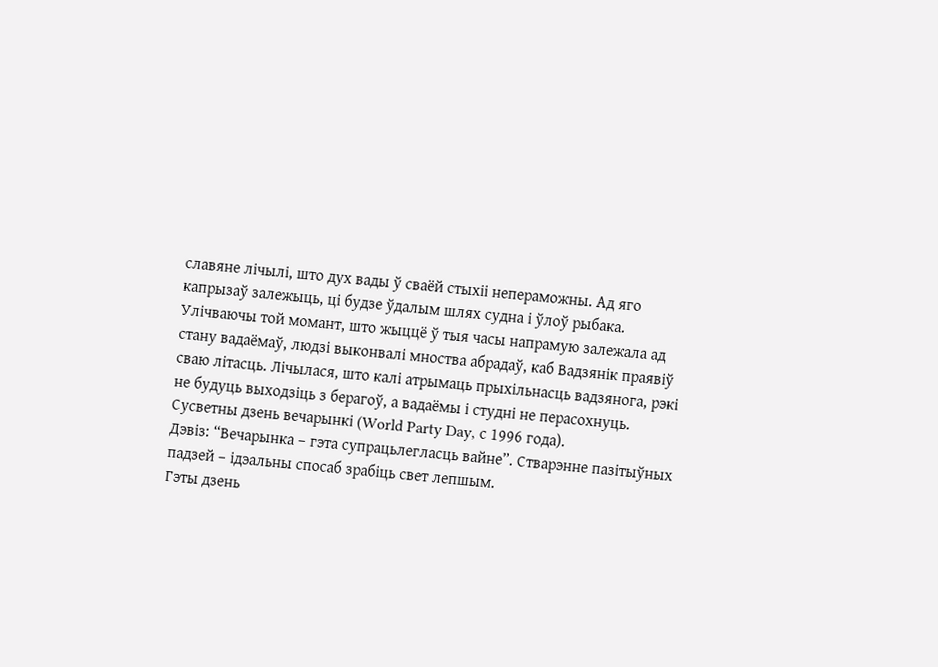славяне лічылі, што дух вады ў сваёй стыхіі непераможны. Ад яго капрызаў залежыць, ці будзе ўдалым шлях судна і ўлоў рыбака.
Улічваючы той момант, што жыццё ў тыя часы напрамую залежала ад стану вадаёмаў, людзі выконвалі мноства абрадаў, каб Вадзянік праявіў сваю літасць. Лічылася, што калі атрымаць прыхільнасць вадзянога, рэкі не будуць выходзіць з берагоў, а вадаёмы і студні не перасохнуць.
Сусветны дзень вечарынкі (World Party Day, с 1996 года).
Дэвіз: “Вечарынка – гэта супрацьлегласць вайне”. Стварэнне пазітыўных падзей – ідэальны спосаб зрабіць свет лепшым.
Гэты дзень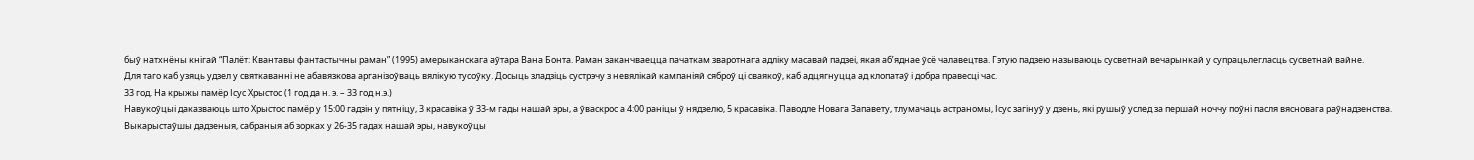быў натхнёны кнігай “Палёт: Квантавы фантастычны раман” (1995) амерыканскага аўтара Вана Бонта. Раман заканчваецца пачаткам зваротнага адліку масавай падзеі, якая аб’яднае ўсё чалавецтва. Гэтую падзею называюць сусветнай вечарынкай у супрацьлегласць сусветнай вайне.
Для таго каб узяць удзел у святкаванні не абавязкова арганізоўваць вялікую тусоўку. Досыць зладзіць сустрэчу з невялікай кампаніяй сяброў ці сваякоў, каб адцягнуцца ад клопатаў і добра правесці час.
33 год. На крыжы памёр Ісус Хрыстос (1 год да н. э. – 33 год н.э.)
Навукоўцыі даказваюць што Хрыстос памёр у 15:00 гадзін у пятніцу, 3 красавіка ў 33-м гады нашай эры, а ўваскрос а 4:00 раніцы ў нядзелю, 5 красавіка. Паводле Новага Запавету, тлумачаць астраномы, Ісус загінуў у дзень, які рушыў услед за першай ноччу поўні пасля вясновага раўнадзенства.
Выкарыстаўшы дадзеныя, сабраныя аб зорках у 26-35 гадах нашай эры, навукоўцы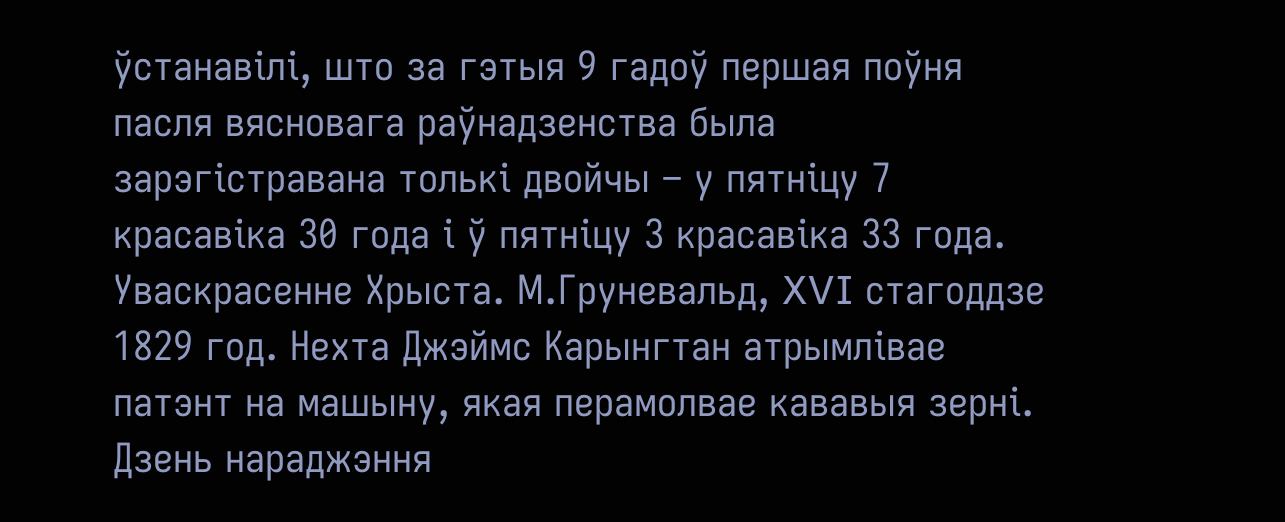ўстанавілі, што за гэтыя 9 гадоў першая поўня пасля вясновага раўнадзенства была зарэгістравана толькі двойчы – у пятніцу 7 красавіка 30 года і ў пятніцу 3 красавіка 33 года.
Уваскрасенне Хрыста. М.Груневальд, XVI стагоддзе
1829 год. Нехта Джэймс Карынгтан атрымлівае патэнт на машыну, якая перамолвае кававыя зерні. Дзень нараджэння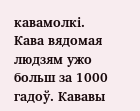кавамолкі.
Кава вядомая людзям ужо больш за 1000 гадоў. Кававы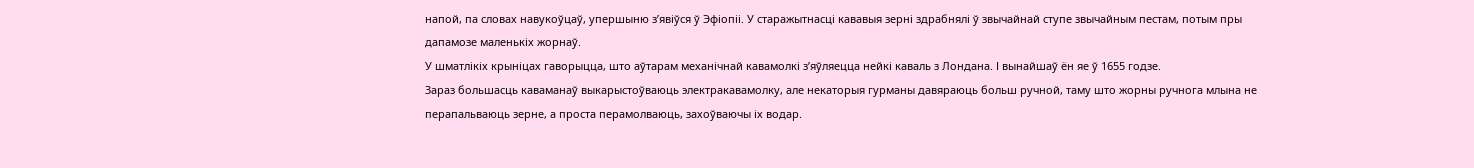напой, па словах навукоўцаў, упершыню з’явіўся ў Эфіопіі. У старажытнасці кававыя зерні здрабнялі ў звычайнай ступе звычайным пестам, потым пры дапамозе маленькіх жорнаў.
У шматлікіх крыніцах гаворыцца, што аўтарам механічнай кавамолкі з’яўляецца нейкі каваль з Лондана. І вынайшаў ён яе ў 1655 годзе.
Зараз большасць каваманаў выкарыстоўваюць электракавамолку, але некаторыя гурманы давяраюць больш ручной, таму што жорны ручнога млына не перапальваюць зерне, а проста перамолваюць, захоўваючы іх водар.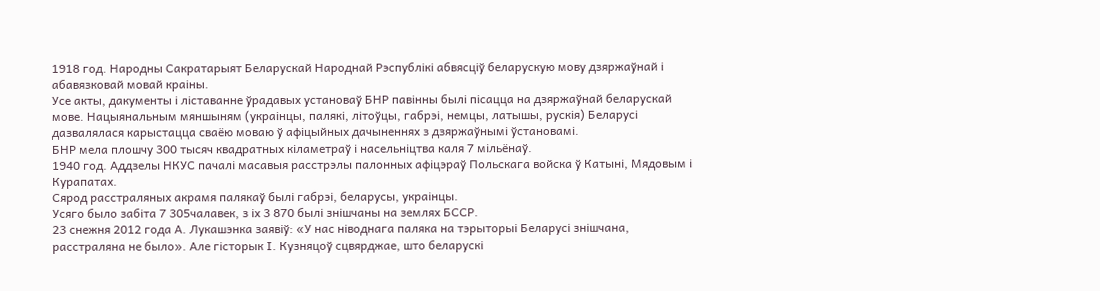1918 год. Народны Сакратарыят Беларускай Народнай Рэспублікі абвясціў беларускую мову дзяржаўнай і абавязковай мовай краіны.
Усе акты, дакументы і ліставанне ўрадавых установаў БНР павінны былі пісацца на дзяржаўнай беларускай мове. Нацыянальным мяншыням (украінцы, палякі, літоўцы, габрэі, немцы, латышы, рускія) Беларусі дазвалялася карыстацца сваёю моваю ў афіцыйных дачыненнях з дзяржаўнымі ўстановамі.
БНР мела плошчу 300 тысяч квадратных кіламетраў і насельніцтва каля 7 мільёнаў.
1940 год. Аддзелы НКУС пачалі масавыя расстрэлы палонных афіцэраў Польскага войска ў Катыні, Мядовым і Курапатах.
Сярод расстраляных акрамя палякаў былі габрэі, беларусы, украінцы.
Усяго было забіта 7 305чалавек, з іх 3 870 былі знішчаны на землях БССР.
23 снежня 2012 года А. Лукашэнка заявіў: «У нас ніводнага паляка на тэрыторыі Беларусі знішчана, расстраляна не было». Але гісторык І. Кузняцоў сцвярджае, што беларускі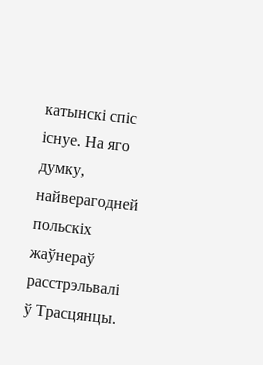катынскі спіс існуе. На яго думку, найверагодней польскіх жаўнераў расстрэльвалі ў Трасцянцы.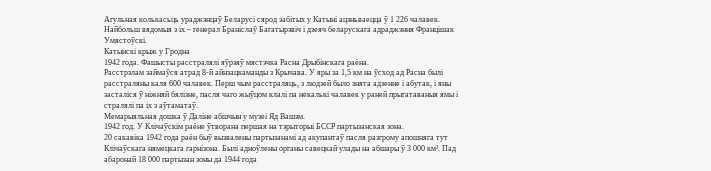Агульная колькасьць ураджэнцаў Беларусі сярод забітых у Катыні ацэньваецца ў 1 226 чалавек. Найбольш вядомыя з іх – генерал Браніслаў Багатырэвіч і дзеяч беларускага адраджэння Францішак Умястоўскі.
Катынскі крыж у Гродна
1942 года. Фашысты расстралялі яўрэяў мястэчка Расна Дрыбінскага раёна.
Расстрэлам займаўся атрад 8-й айнзацкаманды з Крычава. У яры за 1,5 км на ўсход ад Расна былі расстраляны каля 600 чалавек. Перш чым расстраляць, з людзей было знята адзенне і абутак, і яны засталіся ў ніжняй бялізне, пасля чаго жыўцом клалі па некалькі чалавек у раней прыгатаваныя ямы і стралялі па іх з аўтаматаў.
Мемарыяльная дошка ў Даліне абшчын у музеі Яд Вашэм.
1942 год. У Клічаўскім раёне ўтворана першая на тэрыторыі БССР партызанская зона.
20 сакавіка 1942 года раён быў вызвалены партызанамі ад акупантаў пасля разгрому апошняга тут Клічаўскага нямецкага гарнізона. Былі адноўлены органы савецкай улады на абшары ў 3 000 км². Пад абаронай 18 000 партызан зоны да 1944 года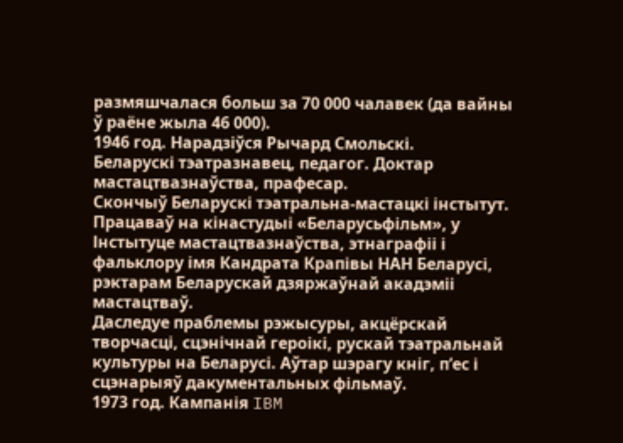размяшчалася больш за 70 000 чалавек (да вайны ў раёне жыла 46 000).
1946 год. Нарадзіўся Рычард Смольскі.
Беларускі тэатразнавец, педагог. Доктар мастацтвазнаўства, прафесар.
Скончыў Беларускі тэатральна-мастацкі інстытут.
Працаваў на кінастудыі «Беларусьфільм», у Інстытуце мастацтвазнаўства, этнаграфіі і фальклору імя Кандрата Крапівы НАН Беларусі, рэктарам Беларускай дзяржаўнай акадэміі мастацтваў.
Даследуе праблемы рэжысуры, акцёрскай творчасці, сцэнічнай героікі, рускай тэатральнай культуры на Беларусі. Аўтар шэрагу кніг, п’ес і сцэнарыяў дакументальных фільмаў.
1973 год. Кампанія IBM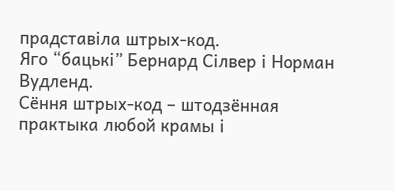прадставіла штрых-код.
Яго “бацькі” Бернард Сілвер і Норман Вудленд.
Сёння штрых-код – штодзённая практыка любой крамы і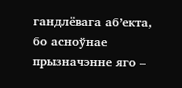гандлёвага аб’екта, бо асноўнае прызначэнне яго –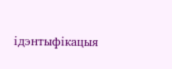ідэнтыфікацыя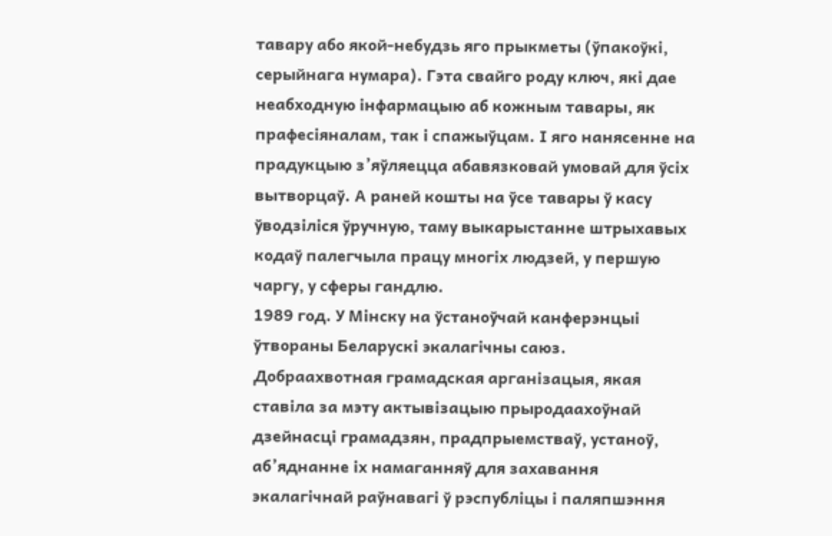тавару або якой-небудзь яго прыкметы (ўпакоўкі, серыйнага нумара). Гэта свайго роду ключ, які дае неабходную інфармацыю аб кожным тавары, як прафесіяналам, так і спажыўцам. І яго нанясенне на прадукцыю з’яўляецца абавязковай умовай для ўсіх вытворцаў. А раней кошты на ўсе тавары ў касу ўводзіліся ўручную, таму выкарыстанне штрыхавых кодаў палегчыла працу многіх людзей, у першую чаргу, у сферы гандлю.
1989 год. У Мінску на ўстаноўчай канферэнцыі ўтвораны Беларускі экалагічны саюз.
Добраахвотная грамадская арганізацыя, якая ставіла за мэту актывізацыю прыродаахоўнай дзейнасці грамадзян, прадпрыемстваў, устаноў, аб’яднанне іх намаганняў для захавання экалагічнай раўнавагі ў рэспубліцы і паляпшэння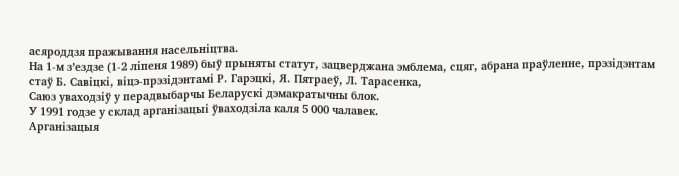асяроддзя пражывання насельніцтва.
На 1-м з’ездзе (1-2 ліпеня 1989) быў прыняты статут, зацверджана эмблема, сцяг, абрана праўленне, прэзідэнтам стаў Б. Савіцкі, віцэ-прэзідэнтамі Р. Гарэцкі, Я. Пятраеў, Л. Тарасенка,
Саюз уваходзіў у перадвыбарчы Беларускі дэмакратычны блок.
У 1991 годзе у склад арганізацыі ўваходзіла каля 5 000 чалавек.
Арганізацыя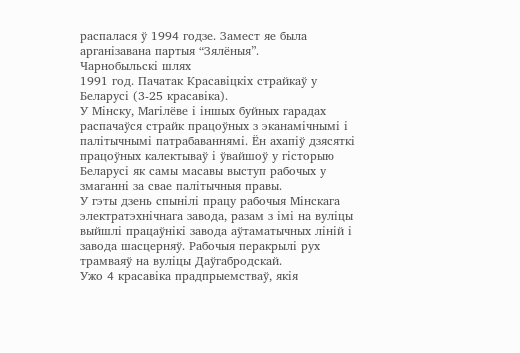распалася ў 1994 годзе. Замест яе была арганізавана партыя “Зялёныя”.
Чарнобыльскі шлях
1991 год. Пачатак Красавіцкіх страйкаў у Беларусі (3-25 красавіка).
У Мінску, Магілёве і іншых буйных гарадах распачаўся страйк працоўных з эканамічнымі і палітычнымі патрабаваннямі. Ён ахапіў дзясяткі працоўных калектываў і ўвайшоў у гісторыю Беларусі як самы масавы выступ рабочых у змаганні за свае палітычныя правы.
У гэты дзень спынілі працу рабочыя Мінскага электратэхнічнага завода, разам з імі на вуліцы выйшлі працаўнікі завода аўтаматычных ліній і завода шасцерняў. Рабочыя перакрылі рух трамваяў на вуліцы Даўгабродскай.
Ужо 4 красавіка прадпрыемстваў, якія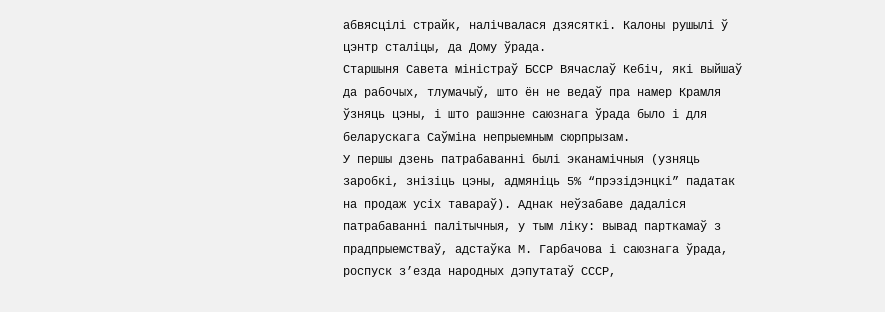абвясцілі страйк, налічвалася дзясяткі. Калоны рушылі ў цэнтр сталіцы, да Дому ўрада.
Старшыня Савета міністраў БССР Вячаслаў Кебіч, які выйшаў да рабочых, тлумачыў, што ён не ведаў пра намер Крамля ўзняць цэны, і што рашэнне саюзнага ўрада было і для беларускага Саўміна непрыемным сюрпрызам.
У першы дзень патрабаванні былі эканамічныя (узняць заробкі, знізіць цэны, адмяніць 5% “прэзідэнцкі” падатак на продаж усіх тавараў). Аднак неўзабаве дадаліся патрабаванні палітычныя, у тым ліку: вывад парткамаў з прадпрыемстваў, адстаўка М. Гарбачова і саюзнага ўрада, роспуск з’езда народных дэпутатаў СССР,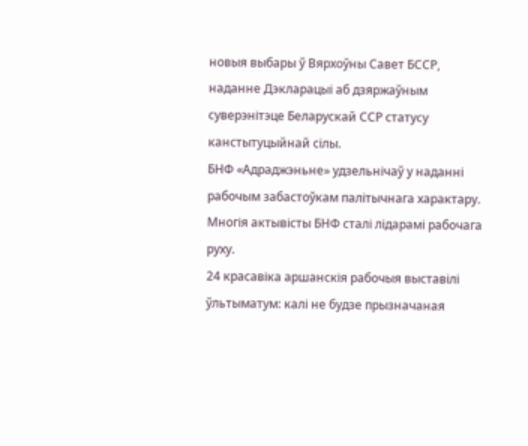новыя выбары ў Вярхоўны Савет БССР, наданне Дэкларацыі аб дзяржаўным суверэнітэце Беларускай ССР статусу канстытуцыйнай сілы.
БНФ «Адраджэньне» удзельнічаў у наданні рабочым забастоўкам палітычнага характару. Многія актывісты БНФ сталі лідарамі рабочага руху.
24 красавіка аршанскія рабочыя выставілі ўльтыматум: калі не будзе прызначаная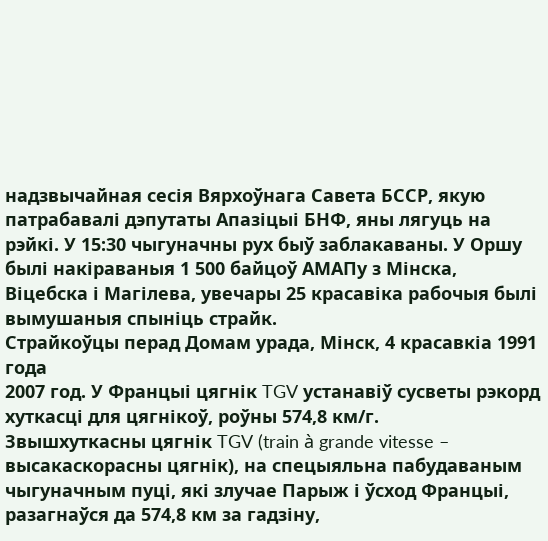надзвычайная сесія Вярхоўнага Савета БССР, якую патрабавалі дэпутаты Апазіцыі БНФ, яны лягуць на рэйкі. У 15:30 чыгуначны рух быў заблакаваны. У Оршу былі накіраваныя 1 500 байцоў АМАПу з Мінска, Віцебска і Магілева, увечары 25 красавіка рабочыя былі вымушаныя спыніць страйк.
Страйкоўцы перад Домам урада, Мінск, 4 красавкіа 1991 года
2007 год. У Францыі цягнік TGV устанавіў сусветы рэкорд хуткасці для цягнікоў, роўны 574,8 км/г.
Звышхуткасны цягнік TGV (train à grande vitesse – высакаскорасны цягнік), на спецыяльна пабудаваным чыгуначным пуці, які злучае Парыж і ўсход Францыі, разагнаўся да 574,8 км за гадзіну,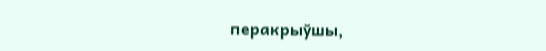перакрыўшы,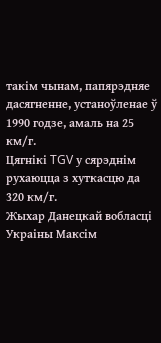такім чынам, папярэдняе дасягненне, устаноўленае ў 1990 годзе, амаль на 25 км/г.
Цягнікі TGV у сярэднім рухаюцца з хуткасцю да 320 км/г.
Жыхар Данецкай вобласці Украіны Максім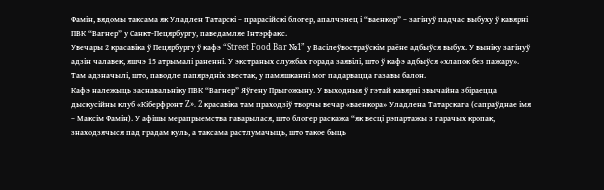Фамін, вядомы таксама як Уладлен Татарскі – прарасійскі блогер, апалчэнец і “ваенкор” – загінуў падчас выбуху ў кавярні ПВК “Вагнер” у Санкт-Пецярбургу, паведамляе Інтэрфакс.
Увечары 2 красавіка ў Пецярбургу ў кафэ “Street Food Bar №1” у Васілеўвостраўскім раёне адбыўся выбух. У выніку загінуў адзін чалавек, яшчэ 15 атрымалі раненні. У экстраных службах горада заявілі, што ў кафэ адбыўся «хлапок без пажару». Там адзначылі, што, паводле папярэдніх звестак, у памяшканні мог падарвацца газавы балон.
Кафэ належыць заснавальніку ПВК “Вагнер” Яўгену Прыгожыну. У выходныя ў гэтай кавярні звычайна збіраецца дыскусійны клуб «Кіберфронт Z». 2 красавіка там праходзіў творчы вечар «ваенкора» Уладлена Татарскага (сапраўднае імя – Максім Фамін). У афішы мерапрыемства гаварылася, што блогер раскажа “як весці рэпартажы з гарачых кропак, знаходзячыся пад градам куль, а таксама растлумачыць, што такое быць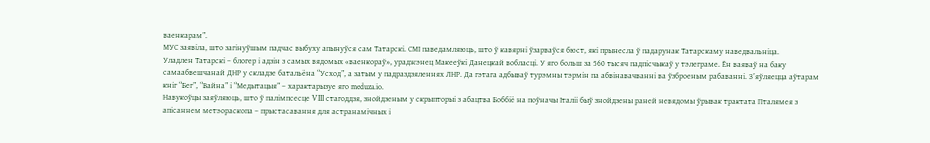ваенкарам”.
МУС заявіла, што загінуўшым падчас выбуху апынуўся сам Татарскі. СМІ паведамляюць, што ў кавярні ўзарваўся бюст, які прынесла ў падарунак Татарскаму наведвальніца.
Уладлен Татарскі – блогер і адзін з самых вядомых «ваенкораў», ураджэнец Макееўкі Данецкай вобласці. У яго больш за 560 тысяч падпісчыкаў у тэлеграме. Ён ваяваў на баку самаабвешчанай ДНР у складзе батальёна “Усход”, а затым у падраздзяленнях ЛНР. Да гэтага адбываў турэмны тэрмін па абвінавачванні ва ўзброеным рабаванні. З’яўляецца аўтарам кніг “Бег”, “Вайна” і “Медытацыя” – характарызуе яго meduza.io.
Навукоўцы заяўляюць, што ў палімпсесце VIII стагоддзя, знойдзеным у скрыпторыі з абацтва Боббіё на поўначы Італіі быў знойдзены раней невядомы ўрывак трактата Пталямея з апісаннем метэораскопа – прыстасавання для астранамічных і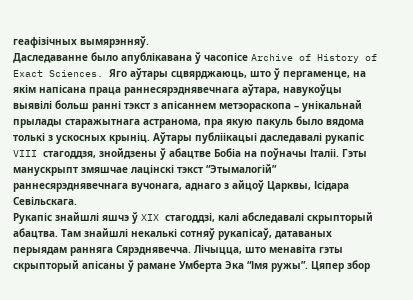геафізічных вымярэнняў.
Даследаванне было апублікавана ў часопісе Archive of History of Exact Sciences. Яго аўтары сцвярджаюць, што ў пергаменце, на якім напісана праца раннесярэднявечнага аўтара, навукоўцы выявілі больш ранні тэкст з апісаннем метэораскопа – унікальнай прылады старажытнага астранома, пра якую пакуль было вядома толькі з ускосных крыніц. Аўтары публіікацыі даследавалі рукапіс VIII стагоддзя, знойдзены ў абацтве Бобіа на поўначы Італіі. Гэты манускрыпт змяшчае лацінскі тэкст “Этымалогій” раннесярэднявечнага вучонага, аднаго з айцоў Царквы, Ісідара Севільскага.
Рукапіс знайшлі яшчэ ў XIX стагоддзі, калі абследавалі скрыпторый абацтва. Там знайшлі некалькі сотняў рукапісаў, датаваных перыядам ранняга Сярэднявечча. Лічыцца, што менавіта гэты скрыпторый апісаны ў рамане Умберта Эка “Імя ружы”. Цяпер збор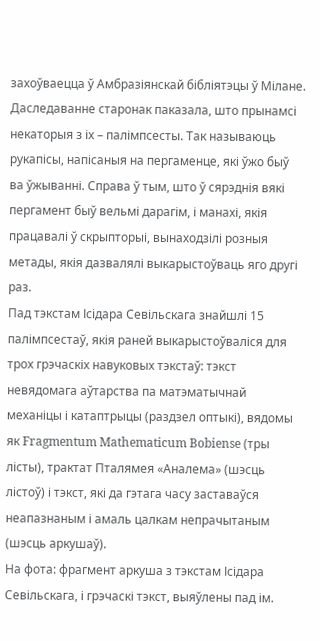захоўваецца ў Амбразіянскай бібліятэцы ў Мілане.
Даследаванне старонак паказала, што прынамсі некаторыя з іх – палімпсесты. Так называюць рукапісы, напісаныя на пергаменце, які ўжо быў ва ўжыванні. Справа ў тым, што ў сярэднія вякі пергамент быў вельмі дарагім, і манахі, якія працавалі ў скрыпторыі, вынаходзілі розныя метады, якія дазвалялі выкарыстоўваць яго другі раз.
Пад тэкстам Ісідара Севільскага знайшлі 15 палімпсестаў, якія раней выкарыстоўваліся для трох грэчаскіх навуковых тэкстаў: тэкст невядомага аўтарства па матэматычнай механіцы і катаптрыцы (раздзел оптыкі), вядомы як Fragmentum Mathematicum Bobiense (тры лісты), трактат Пталямея «Аналема» (шэсць лістоў) і тэкст, які да гэтага часу заставаўся неапазнаным і амаль цалкам непрачытаным (шэсць аркушаў).
На фота: фрагмент аркуша з тэкстам Ісідара Севільскага, і грэчаскі тэкст, выяўлены пад ім.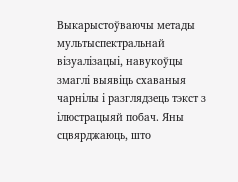Выкарыстоўваючы метады мультыспектральнай візуалізацыі, навукоўцы змаглі выявіць схаваныя чарнілы і разглядзець тэкст з ілюстрацыяй побач. Яны сцвярджаюць, што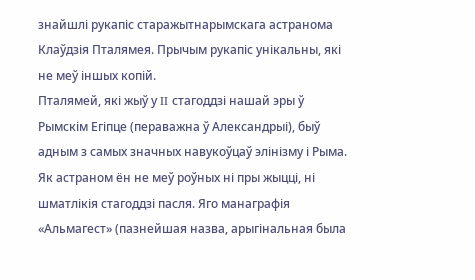знайшлі рукапіс старажытнарымскага астранома Клаўдзія Пталямея. Прычым рукапіс унікальны, які не меў іншых копій.
Пталямей, які жыў у II стагоддзі нашай эры ў Рымскім Егіпце (пераважна ў Александрыі), быў адным з самых значных навукоўцаў элінізму і Рыма. Як астраном ён не меў роўных ні пры жыцці, ні шматлікія стагоддзі пасля. Яго манаграфія «Альмагест» (пазнейшая назва, арыгінальная была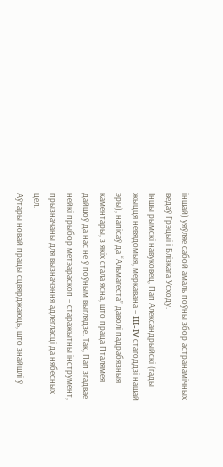іншай) уяўляе сабой амаль поўны збор астранамічных ведаў Грэцыі і Блізкага Усходу.
Іншы рымскі навуковец, Пап Александрыйскі (гады жыцця невядомыя, меркавана – III-IV стагоддзі нашай эры), напісаў да “Альмагеста” даволі падрабязныя каментары, з якіх стала ясна, што праца Пталямея дайшоў да нас не ў поўным выглядзе. Так, Пап згадвае нейкі прыбор метэараскоп – старажытны інструмент, прызначаны для вызначэння адлегласці да нябесных цел.
Аўтары новай працы сцвярджаюць, што знайшлі ў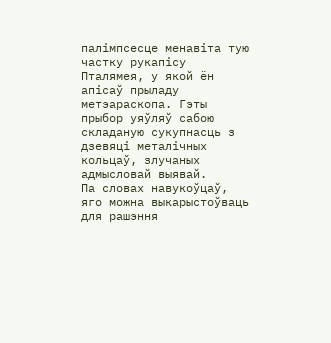палімпсесце менавіта тую частку рукапісу Пталямея, у якой ён апісаў прыладу метэараскопа. Гэты прыбор уяўляў сабою складаную сукупнасць з дзевяці металічных кольцаў, злучаных адмысловай выявай.
Па словах навукоўцаў, яго можна выкарыстоўваць для рашэння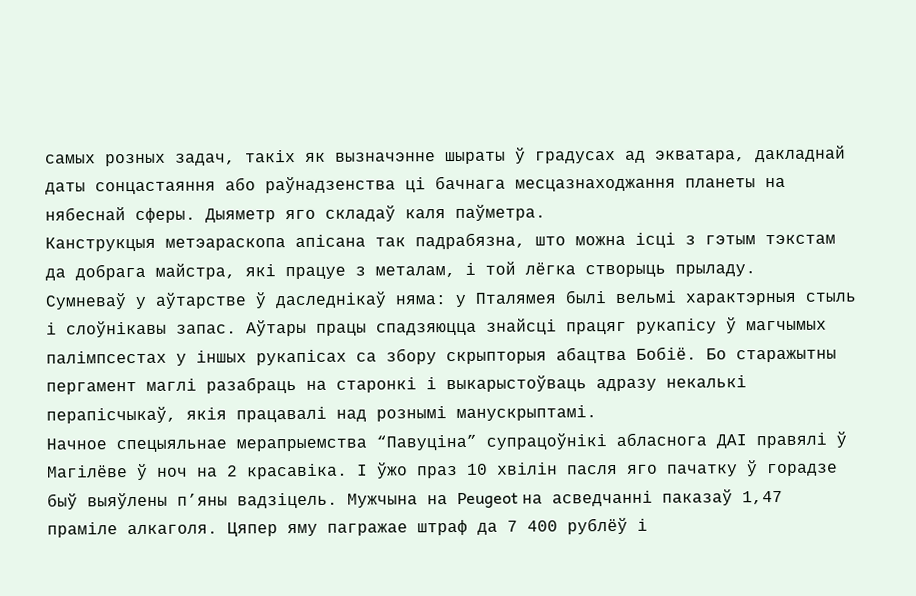самых розных задач, такіх як вызначэнне шыраты ў градусах ад экватара, дакладнай даты сонцастаяння або раўнадзенства ці бачнага месцазнаходжання планеты на нябеснай сферы. Дыяметр яго складаў каля паўметра.
Канструкцыя метэараскопа апісана так падрабязна, што можна ісці з гэтым тэкстам да добрага майстра, які працуе з металам, і той лёгка створыць прыладу.
Сумневаў у аўтарстве ў даследнікаў няма: у Пталямея былі вельмі характэрныя стыль і слоўнікавы запас. Аўтары працы спадзяюцца знайсці працяг рукапісу ў магчымых палімпсестах у іншых рукапісах са збору скрыпторыя абацтва Бобіё. Бо старажытны пергамент маглі разабраць на старонкі і выкарыстоўваць адразу некалькі перапісчыкаў, якія працавалі над рознымі манускрыптамі.
Начное спецыяльнае мерапрыемства “Павуціна” супрацоўнікі абласнога ДАІ правялі ў Магілёве ў ноч на 2 красавіка. І ўжо праз 10 хвілін пасля яго пачатку ў горадзе быў выяўлены п’яны вадзіцель. Мужчына на Peugeot на асведчанні паказаў 1,47 праміле алкаголя. Цяпер яму пагражае штраф да 7 400 рублёў і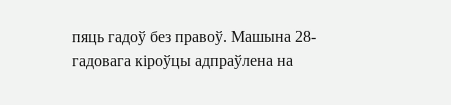пяць гадоў без правоў. Машына 28-гадовага кіроўцы адпраўлена на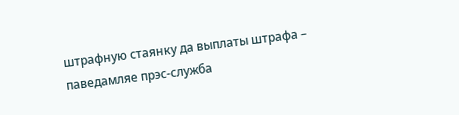штрафную стаянку да выплаты штрафа – паведамляе прэс-служба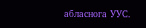абласнога УУС.